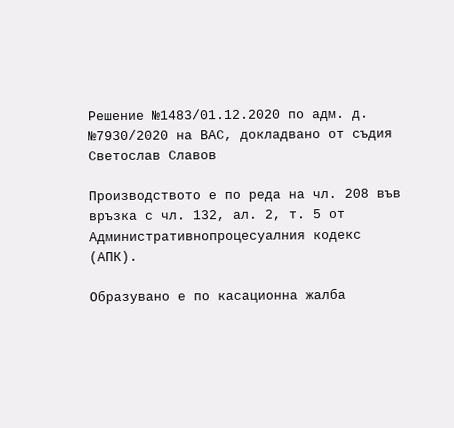Решение №1483/01.12.2020 по адм. д. №7930/2020 на ВАС, докладвано от съдия Светослав Славов

Производството е по реда на чл. 208 във връзка с чл. 132, ал. 2, т. 5 от Административнопроцесуалния кодекс (АПК).

Образувано е по касационна жалба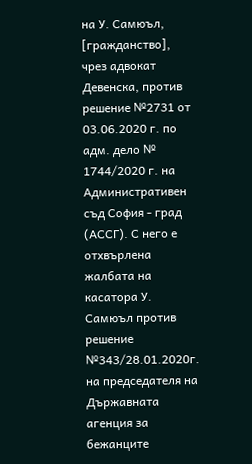на У. Самюъл, [гражданство], чрез адвокат Девенска, против решение №2731 от 03.06.2020 г. по адм. дело № 1744/2020 г. на Административен съд София - град (АССГ). С него е отхвърлена жалбата на касатора У. Самюъл против решение №343/28.01.2020г. на председателя на Държавната агенция за бежанците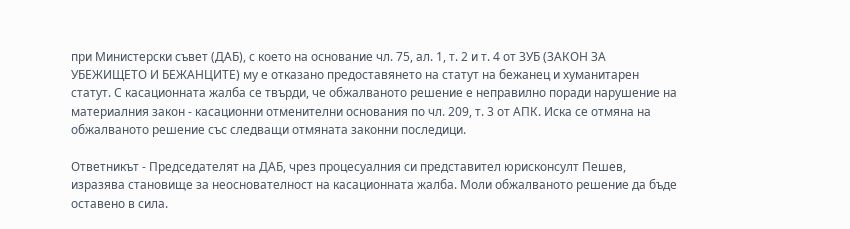при Министерски съвет (ДАБ), с което на основание чл. 75, ал. 1, т. 2 и т. 4 от ЗУБ (ЗАКОН ЗА УБЕЖИЩЕТО И БЕЖАНЦИТЕ) му е отказано предоставянето на статут на бежанец и хуманитарен статут. С касационната жалба се твърди, че обжалваното решение е неправилно поради нарушение на материалния закон - касационни отменителни основания по чл. 209, т. 3 от АПК. Иска се отмяна на обжалваното решение със следващи отмяната законни последици.

Ответникът - Председателят на ДАБ, чрез процесуалния си представител юрисконсулт Пешев, изразява становище за неоснователност на касационната жалба. Моли обжалваното решение да бъде оставено в сила.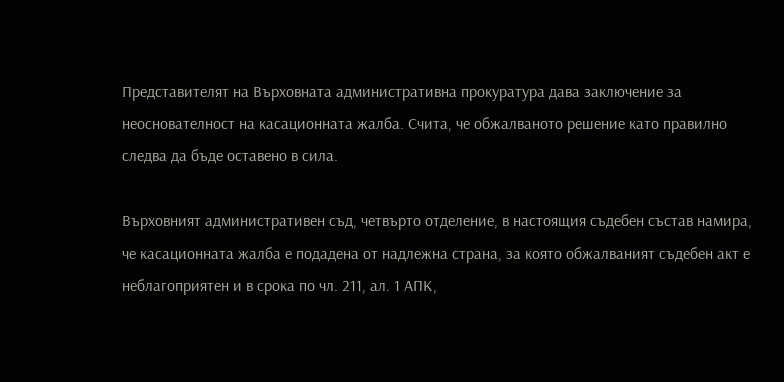Представителят на Върховната административна прокуратура дава заключение за неоснователност на касационната жалба. Счита, че обжалваното решение като правилно следва да бъде оставено в сила.

Върховният административен съд, четвърто отделение, в настоящия съдебен състав намира, че касационната жалба е подадена от надлежна страна, за която обжалваният съдебен акт е неблагоприятен и в срока по чл. 211, ал. 1 АПК,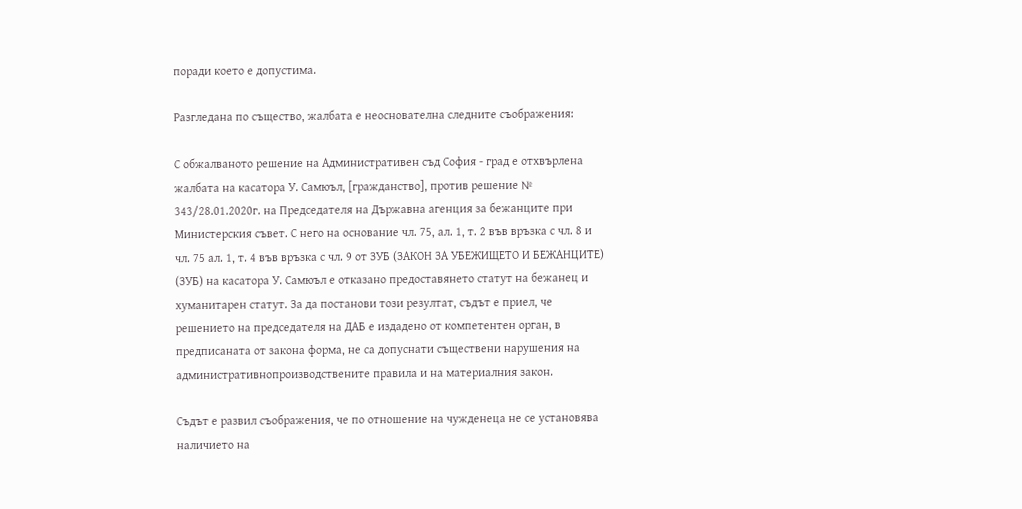поради което е допустима.

Разгледана по същество, жалбата е неоснователна следните съображения:

С обжалваното решение на Административен съд София - град е отхвърлена жалбата на касатора У. Самюъл, [гражданство], против решение № 343/28.01.2020г. на Председателя на Държавна агенция за бежанците при Министерския съвет. С него на основание чл. 75, ал. 1, т. 2 във връзка с чл. 8 и чл. 75 ал. 1, т. 4 във връзка с чл. 9 от ЗУБ (ЗАКОН ЗА УБЕЖИЩЕТО И БЕЖАНЦИТЕ) (ЗУБ) на касатора У. Самюъл е отказано предоставянето статут на бежанец и хуманитарен статут. За да постанови този резултат, съдът е приел, че решението на председателя на ДАБ е издадено от компетентен орган, в предписаната от закона форма, не са допуснати съществени нарушения на административнопроизводствените правила и на материалния закон.

Съдът е развил съображения, че по отношение на чужденеца не се установява наличието на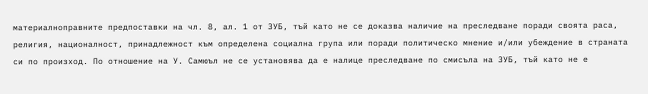материалноправните предпоставки на чл. 8, ал. 1 от ЗУБ, тъй като не се доказва наличие на преследване поради своята раса, религия, националност, принадлежност към определена социална група или поради политическо мнение и/или убеждение в страната си по произход. По отношение на У. Самюъл не се установява да е налице преследване по смисъла на ЗУБ, тъй като не е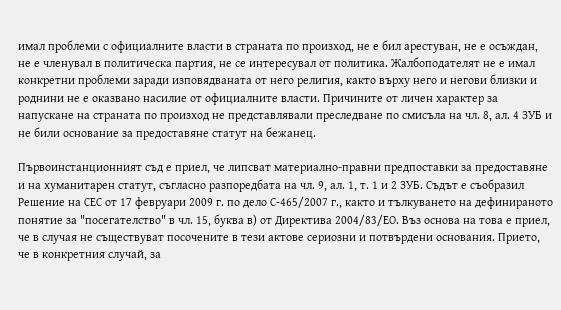имал проблеми с официалните власти в страната по произход, не е бил арестуван, не е осъждан, не е членувал в политическа партия, не се интересувал от политика. Жалбоподателят не е имал конкретни проблеми заради изповядваната от него религия, както върху него и негови близки и роднини не е оказвано насилие от официалните власти. Причините от личен характер за напускане на страната по произход не представлявали преследване по смисъла на чл. 8, ал. 4 ЗУБ и не били основание за предоставяне статут на бежанец.

Първоинстанционният съд е приел, че липсват материално-правни предпоставки за предоставяне и на хуманитарен статут, съгласно разпоредбата на чл. 9, ал. 1, т. 1 и 2 ЗУБ. Съдът е съобразил Решение на СЕС от 17 февруари 2009 г. по дело С-465/2007 г., както и тълкуването на дефинираното понятие за "посегателство" в чл. 15, буква в) от Директива 2004/83/ЕО. Въз основа на това е приел, че в случая не съществуват посочените в тези актове сериозни и потвърдени основания. Прието, че в конкретния случай, за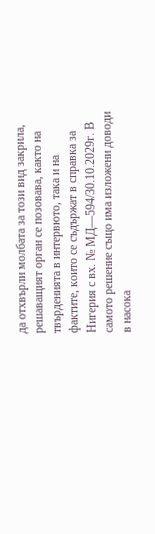да отхвърли молбата за този вид закрила, решаващият орган се позовава, както на твърденията в интервюто, така и на фактите, които се съдържат в справка за Нигерия с вх. № МД—594/30.10.2029г. В самото решение също има изложени доводи в насока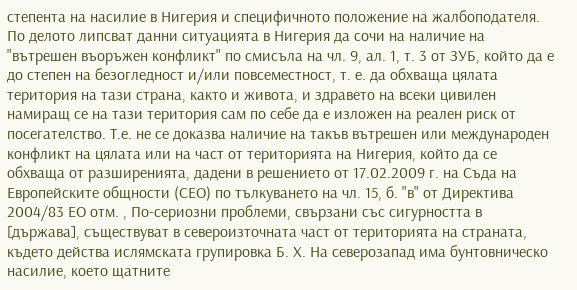степента на насилие в Нигерия и специфичното положение на жалбоподателя. По делото липсват данни ситуацията в Нигерия да сочи на наличие на "вътрешен въоръжен конфликт" по смисъла на чл. 9, ал. 1, т. 3 от ЗУБ, който да е до степен на безогледност и/или повсеместност, т. е. да обхваща цялата територия на тази страна, както и живота, и здравето на всеки цивилен намиращ се на тази територия сам по себе да е изложен на реален риск от посегателство. Т.е. не се доказва наличие на такъв вътрешен или международен конфликт на цялата или на част от територията на Нигерия, който да се обхваща от разширенията, дадени в решението от 17.02.2009 г. на Съда на Европейските общности (СЕО) по тълкуването на чл. 15, б. "в" от Директива 2004/83 ЕО отм. , По-сериозни проблеми, свързани със сигурността в [държава], съществуват в североизточната част от територията на страната, където действа ислямската групировка Б. Х. На северозапад има бунтовническо насилие, което щатните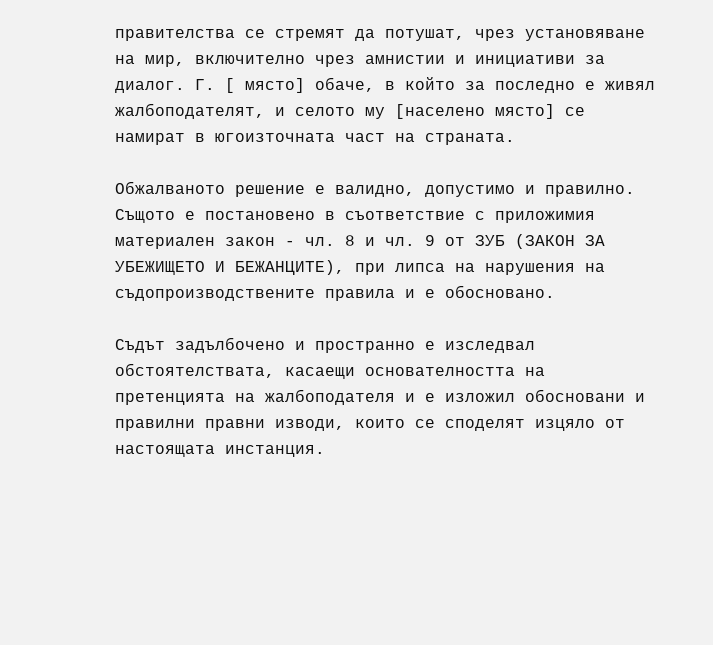правителства се стремят да потушат, чрез установяване на мир, включително чрез амнистии и инициативи за диалог. Г. [ място] обаче, в който за последно е живял жалбоподателят, и селото му [населено място] се намират в югоизточната част на страната.

Обжалваното решение е валидно, допустимо и правилно. Същото е постановено в съответствие с приложимия материален закон - чл. 8 и чл. 9 от ЗУБ (ЗАКОН ЗА УБЕЖИЩЕТО И БЕЖАНЦИТЕ), при липса на нарушения на съдопроизводствените правила и е обосновано.

Съдът задълбочено и пространно е изследвал обстоятелствата, касаещи основателността на претенцията на жалбоподателя и е изложил обосновани и правилни правни изводи, които се споделят изцяло от настоящата инстанция.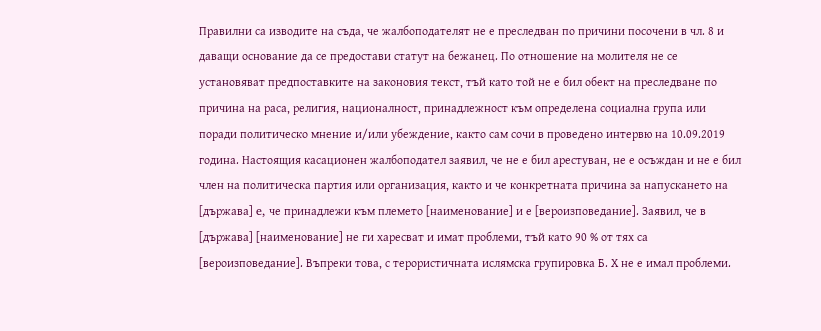Правилни са изводите на съда, че жалбоподателят не е преследван по причини посочени в чл. 8 и даващи основание да се предостави статут на бежанец. По отношение на молителя не се установяват предпоставките на законовия текст, тъй като той не е бил обект на преследване по причина на раса, религия, националност, принадлежност към определена социална група или поради политическо мнение и/или убеждение, както сам сочи в проведено интервю на 10.09.2019 година. Настоящия касационен жалбоподател заявил, че не е бил арестуван, не е осъждан и не е бил член на политическа партия или организация, както и че конкретната причина за напускането на [държава] e, че принадлежи към племето [наименование] и е [вероизповедание]. Заявил, че в [държава] [наименование] не ги харесват и имат проблеми, тъй като 90 % от тях са [вероизповедание]. Въпреки това, с терористичната ислямска групировка Б. Х не е имал проблеми.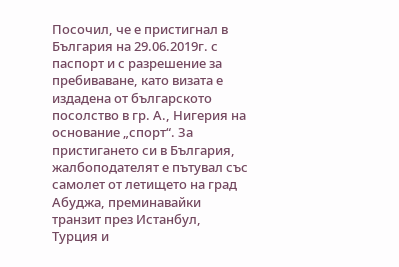Посочил, че е пристигнал в България на 29.06.2019г. с паспорт и с разрешение за пребиваване, като визата е издадена от българското посолство в гр. А., Нигерия на основание „спорт“. За пристигането си в България, жалбоподателят е пътувал със самолет от летището на град Абуджа, преминавайки транзит през Истанбул, Турция и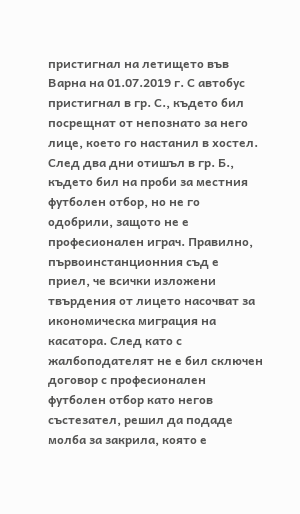пристигнал на летището във Варна на 01.07.2019 г. С автобус пристигнал в гр. С., където бил посрещнат от непознато за него лице, което го настанил в хостел. След два дни отишъл в гр. Б., където бил на проби за местния футболен отбор, но не го одобрили, защото не е професионален играч. Правилно, първоинстанционния съд е приел, че всички изложени твърдения от лицето насочват за икономическа миграция на касатора. След като с жалбоподателят не е бил сключен договор с професионален футболен отбор като негов състезател, решил да подаде молба за закрила, която е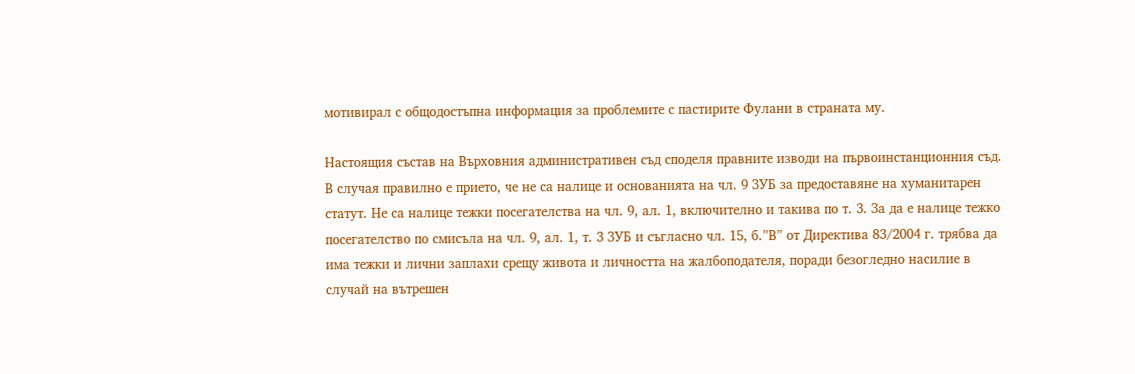мотивирал с общодостъпна информация за проблемите с пастирите Фулани в страната му.

Настоящия състав на Върховния административен съд споделя правните изводи на първоинстанционния съд. В случая правилно е прието, че не са налице и основанията на чл. 9 ЗУБ за предоставяне на хуманитарен статут. Не са налице тежки посегателства на чл. 9, ал. 1, включително и такива по т. 3. За да е налице тежко посегателство по смисъла на чл. 9, ал. 1, т. 3 ЗУБ и съгласно чл. 15, б.”В” от Директива 83/2004 г. трябва да има тежки и лични заплахи срещу живота и личността на жалбоподателя, поради безогледно насилие в случай на вътрешен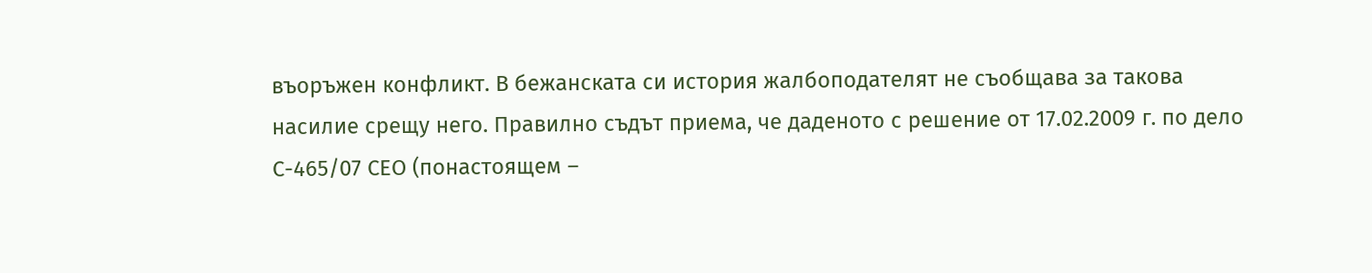въоръжен конфликт. В бежанската си история жалбоподателят не съобщава за такова насилие срещу него. Правилно съдът приема, че даденото с решение от 17.02.2009 г. по дело С-465/07 СЕО (понастоящем –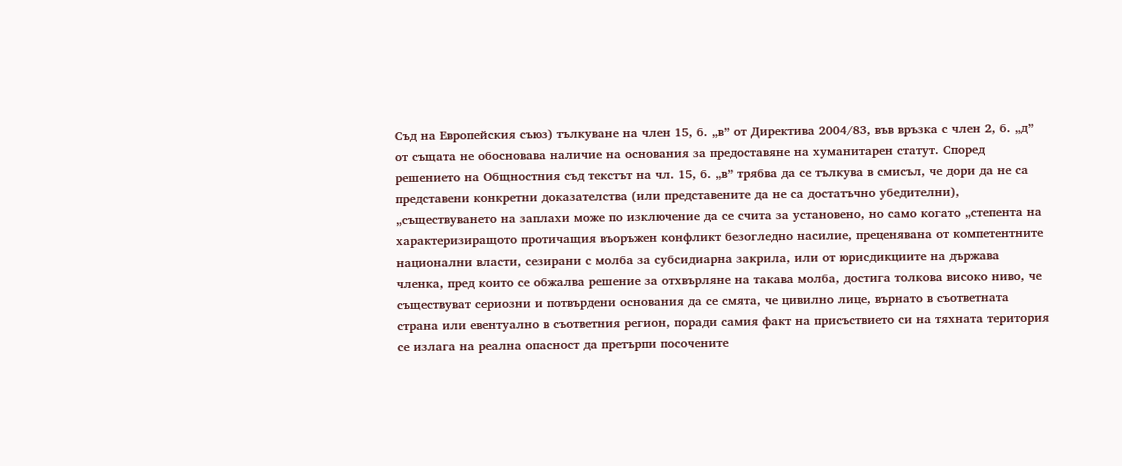Съд на Европейския съюз) тълкуване на член 15, б. „в” от Директива 2004/83, във връзка с член 2, б. „д” от същата не обосновава наличие на основания за предоставяне на хуманитарен статут. Според решението на Общностния съд текстът на чл. 15, б. „в” трябва да се тълкува в смисъл, че дори да не са представени конкретни доказателства (или представените да не са достатъчно убедителни), „съществуването на заплахи може по изключение да се счита за установено, но само когато „степента на характеризиращото протичащия въоръжен конфликт безогледно насилие, преценявана от компетентните национални власти, сезирани с молба за субсидиарна закрила, или от юрисдикциите на държава членка, пред които се обжалва решение за отхвърляне на такава молба, достига толкова високо ниво, че съществуват сериозни и потвърдени основания да се смята, че цивилно лице, върнато в съответната страна или евентуално в съответния регион, поради самия факт на присъствието си на тяхната територия се излага на реална опасност да претърпи посочените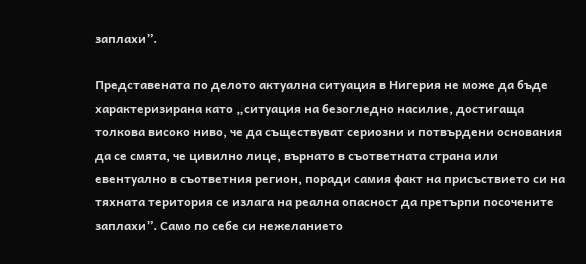заплахи”.

Представената по делото актуална ситуация в Нигерия не може да бъде характеризирана като „ситуация на безогледно насилие, достигаща толкова високо ниво, че да съществуват сериозни и потвърдени основания да се смята, че цивилно лице, върнато в съответната страна или евентуално в съответния регион, поради самия факт на присъствието си на тяхната територия се излага на реална опасност да претърпи посочените заплахи”. Само по себе си нежеланието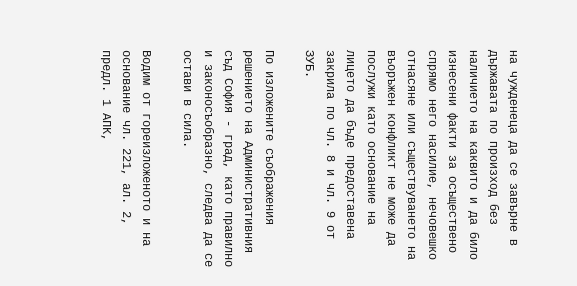на чужденеца да се завърне в държавата по произход без наличието на каквито и да било изнесени факти за осъществено спрямо него насилие, нечовешко отнасяне или съществуването на въоръжен конфликт не може да послужи като основание на лицето да бъде предоставена закрила по чл. 8 и чл. 9 от ЗУБ.

По изложените съображения решението на Административния съд София - град, като правилно и законосъобразно, следва да се остави в сила.

Водим от гореизложеното и на основание чл. 221, ал. 2, предл. 1 АПК,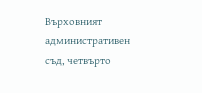Върховният административен съд, четвърто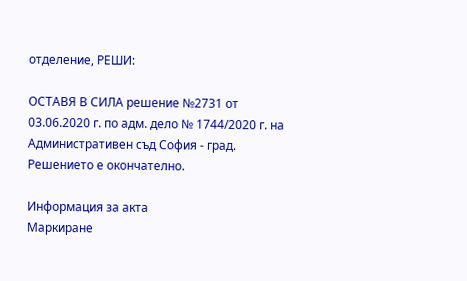отделение, РЕШИ:

ОСТАВЯ В СИЛА решение №2731 от 03.06.2020 г. по адм. дело № 1744/2020 г. на Административен съд София - град. Решението е окончателно.

Информация за акта
Маркиране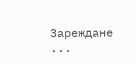Зареждане ...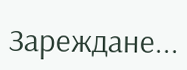Зареждане...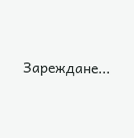Зареждане...